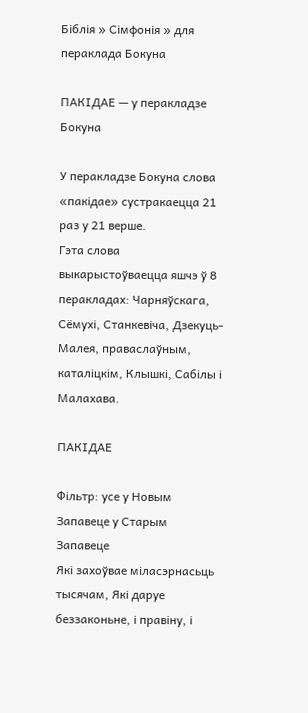Біблія » Сімфонія » для пераклада Бокуна

ПАКІДАЕ — у перакладзе Бокуна

У перакладзе Бокуна слова «пакідае» сустракаецца 21 раз у 21 верше.
Гэта слова выкарыстоўваецца яшчэ ў 8 перакладах: Чарняўскага, Сёмухі, Станкевіча, Дзекуць-Малея, праваслаўным, каталіцкім, Клышкi, Сабілы і Малахава.

ПАКІДАЕ

Фільтр: усе у Новым Запавеце у Старым Запавеце
Які захоўвае міласэрнасьць тысячам, Які даруе беззаконьне, і правіну, і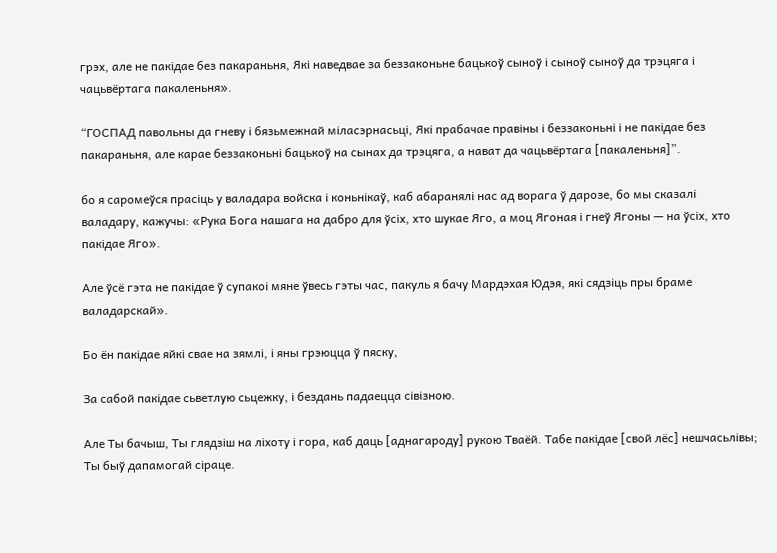грэх, але не пакідае без пакараньня, Які наведвае за беззаконьне бацькоў сыноў і сыноў сыноў да трэцяга і чацьвёртага пакаленьня».

“ГОСПАД павольны да гневу і бязьмежнай міласэрнасьці, Які прабачае правіны і беззаконьні і не пакідае без пакараньня, але карае беззаконьні бацькоў на сынах да трэцяга, а нават да чацьвёртага [пакаленьня]”.

бо я саромеўся прасіць у валадара войска і коньнікаў, каб абаранялі нас ад ворага ў дарозе, бо мы сказалі валадару, кажучы: «Рука Бога нашага на дабро для ўсіх, хто шукае Яго, а моц Ягоная і гнеў Ягоны — на ўсіх, хто пакідае Яго».

Але ўсё гэта не пакідае ў супакоі мяне ўвесь гэты час, пакуль я бачу Мардэхая Юдэя, які сядзіць пры браме валадарскай».

Бо ён пакідае яйкі свае на зямлі, і яны грэюцца ў пяску,

За сабой пакідае сьветлую сьцежку, і бездань падаецца сівізною.

Але Ты бачыш, Ты глядзіш на ліхоту і гора, каб даць [аднагароду] рукою Тваёй. Табе пакідае [свой лёс] нешчасьлівы; Ты быў дапамогай сіраце.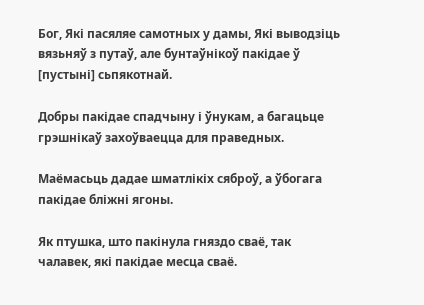Бог, Які пасяляе самотных у дамы, Які выводзіць вязьняў з путаў, але бунтаўнікоў пакідае ў [пустыні] сьпякотнай.

Добры пакідае спадчыну і ўнукам, а багацьце грэшнікаў захоўваецца для праведных.

Маёмасьць дадае шматлікіх сяброў, а ўбогага пакідае бліжні ягоны.

Як птушка, што пакінула гняздо сваё, так чалавек, які пакідае месца сваё.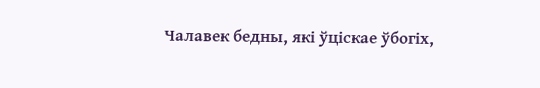Чалавек бедны, які ўціскае ўбогіх,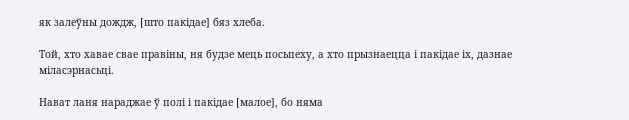як залеўны дождж, [што пакідае] бяз хлеба.

Той, хто хавае свае правіны, ня будзе мець посьпеху, а хто прызнаецца і пакідае іх, дазнае міласэрнасьці.

Нават ланя нараджае ў полі і пакідае [малое], бо няма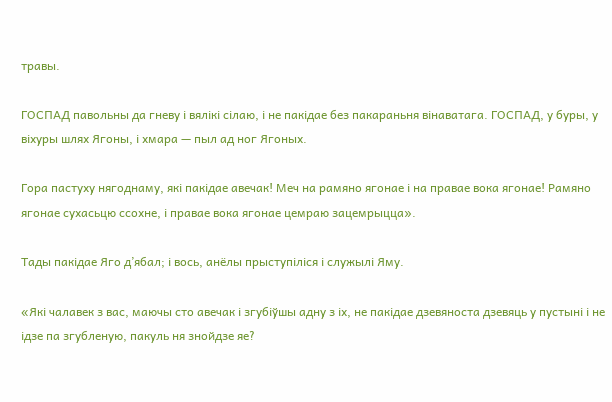травы.

ГОСПАД павольны да гневу і вялікі сілаю, і не пакідае без пакараньня вінаватага. ГОСПАД, у буры, у віхуры шлях Ягоны, і хмара — пыл ад ног Ягоных.

Гора пастуху нягоднаму, які пакідае авечак! Меч на рамяно ягонае і на правае вока ягонае! Рамяно ягонае сухасьцю ссохне, і правае вока ягонае цемраю зацемрыцца».

Тады пакідае Яго д’ябал; і вось, анёлы прыступіліся і служылі Яму.

«Які чалавек з вас, маючы сто авечак і згубіўшы адну з іх, не пакідае дзевяноста дзевяць у пустыні і не ідзе па згубленую, пакуль ня знойдзе яе?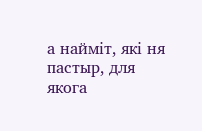а найміт, які ня пастыр, для якога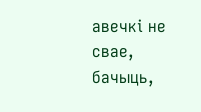авечкі не свае, бачыць,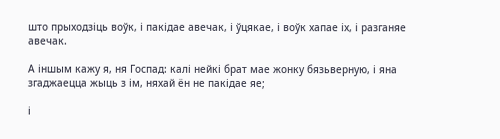што прыходзіць воўк, і пакідае авечак, і ўцякае, і воўк хапае іх, і разганяе авечак.

А іншым кажу я, ня Госпад: калі нейкі брат мае жонку бязьверную, і яна згаджаецца жыць з ім, няхай ён не пакідае яе;

і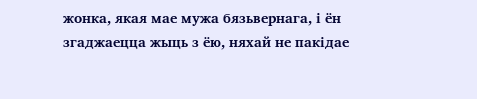жонка, якая мае мужа бязьвернага, і ён згаджаецца жыць з ёю, няхай не пакідае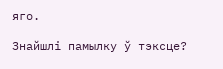яго.

Знайшлі памылку ў тэксце?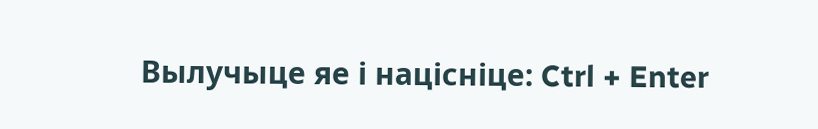Вылучыце яе і націсніце: Ctrl + Enter